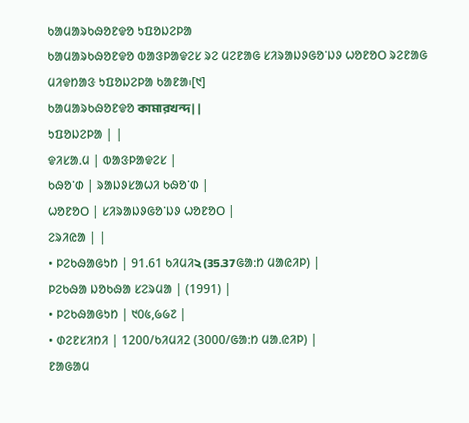ᱠᱟᱢᱟᱨᱠᱷᱚᱱᱫᱚ ᱩᱯᱚᱡᱮᱞᱟ
ᱠᱟᱢᱟᱨᱠᱷᱚᱱᱫᱚ ᱵᱟᱝᱞᱟᱫᱮᱥ ᱨᱮ ᱢᱮᱱᱟᱜ ᱥᱤᱨᱟᱡᱽᱜᱚᱸᱡᱽ ᱦᱚᱱᱚᱛ ᱨᱮᱱᱟᱜ ᱢᱤᱫᱴᱟᱝ ᱩᱯᱚᱡᱮᱞᱟ ᱠᱟᱱᱟ᱾[᱑]
ᱠᱟᱢᱟᱨᱠᱷᱚᱱᱫᱚ কামারখন্দ | |
ᱩᱯᱚᱡᱮᱞᱟ | |
ᱫᱤᱥᱟᱹᱢ | ᱵᱟᱝᱞᱟᱫᱮᱥ |
ᱠᱷᱚᱸᱰ | ᱨᱟᱡᱽᱥᱟᱦᱤ ᱠᱷᱚᱸᱰ |
ᱦᱚᱱᱚᱛ | ᱥᱤᱨᱟᱡᱽᱜᱚᱸᱡᱽ ᱦᱚᱱᱚᱛ |
ᱮᱨᱤᱭᱟ | |
• ᱞᱮᱠᱷᱟᱜᱩᱴ | 91.61 ᱠᱤᱢᱤ২ (35.37 ᱜᱟᱺᱴ ᱢᱟᱭᱤᱞ) |
ᱞᱮᱠᱷᱟ ᱡᱚᱠᱷᱟ ᱥᱮᱨᱢᱟ | (1991) |
• ᱞᱮᱠᱷᱟᱜᱩᱴ | ᱑᱐᱕,᱙᱙᱗ |
• ᱰᱮᱱᱥᱤᱴᱤ | 1200/ᱠᱤᱢᱤ2 (3000/ᱜᱟᱺᱴ ᱢᱟᱹᱭᱤᱞ) |
ᱱᱟᱜᱟᱢ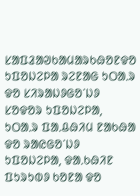ᱥᱟᱯᱲᱟᱣᱠᱟᱢᱟᱨᱠᱷᱚᱱᱫᱚ ᱩᱯᱚᱡᱮᱞᱟ ᱨᱮᱱᱟᱜ ᱩᱛᱟᱹᱨ ᱫᱚ ᱥᱤᱨᱟᱡᱽᱜᱚᱸᱡᱽ ᱥᱚᱫᱚᱨ ᱩᱯᱚᱡᱮᱞᱟ, ᱩᱛᱟᱹᱨ ᱯᱟᱹᱪᱷᱤᱢ ᱱᱟᱠᱷᱟ ᱫᱚ ᱨᱟᱭᱜᱚᱸᱡᱽ ᱩᱯᱚᱡᱮᱞᱟ, ᱫᱟᱹᱠᱷᱤᱱ ᱯᱩᱨᱩᱵᱽ ᱠᱚᱱᱟ ᱫᱚ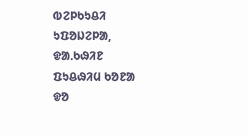ᱵᱮᱞᱠᱩᱪᱤ ᱩᱯᱚᱡᱮᱞᱟ, ᱫᱟᱹᱠᱷᱤᱱ ᱯᱩᱪᱷᱤᱢ ᱠᱚᱱᱟ ᱫᱚ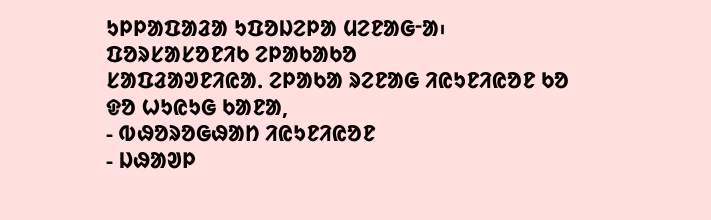ᱩᱞᱞᱟᱯᱟᱲᱟ ᱩᱯᱚᱡᱮᱞᱟ ᱢᱮᱱᱟᱜᱼᱟ᱾
ᱯᱚᱨᱥᱟᱥᱚᱱᱤᱠ ᱮᱞᱟᱠᱟᱠᱚ
ᱥᱟᱯᱲᱟᱣᱱᱤᱭᱟᱹ ᱮᱞᱟᱠᱟ ᱨᱮᱱᱟᱜ ᱤᱭᱩᱱᱤᱭᱚᱱ ᱠᱚ ᱫᱚ ᱦᱩᱭᱩᱜ ᱠᱟᱱᱟ,
- ᱵᱷᱚᱨᱚᱜᱷᱟᱴ ᱤᱭᱩᱱᱤᱭᱚᱱ
- ᱡᱷᱟᱣᱞ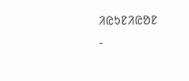ᱤᱭᱩᱱᱤᱭᱚᱱ
-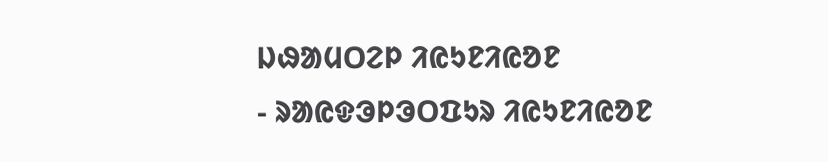ᱡᱷᱟᱢᱛᱮᱞ ᱤᱭᱩᱱᱤᱭᱚᱱ
- ᱨᱟᱭᱫᱳᱞᱳᱛᱯᱩᱨ ᱤᱭᱩᱱᱤᱭᱚᱱ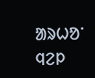ᱟᱨᱦᱚᱸ ᱧᱮᱞ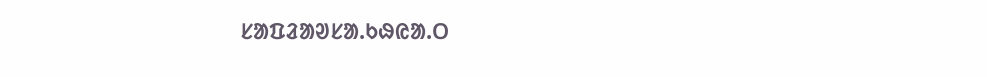ᱥᱟᱯᱲᱟᱣᱥᱟ.ᱠᱷᱭᱟ.ᱛ